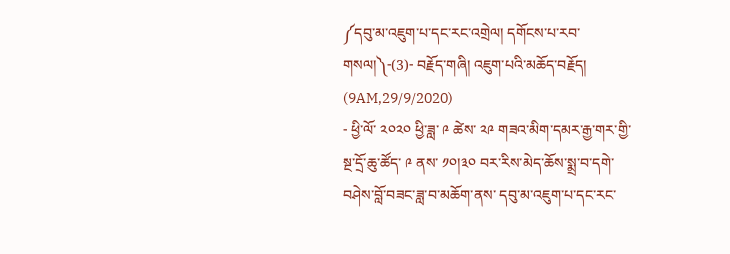༼དབུ་མ་འཇུག་པ་དང་རང་འགྲེལ། དགོངས་པ་རབ་གསལ།༽-(3)- བརྗོད་གཞི། འཇུག་པའི་མཆོད་བརྗོད། (9AM,29/9/2020)
- ཕྱི་ལོ་ ༢༠༢༠ ཕྱི་ཟླ་ ༩ ཚེས་ ༢༩ གཟའ་མིག་དམར་རྒྱ་གར་གྱི་སྔ་དྲོ་ཆུ་ཚོད་ ༩ ནས་ ༡༠།༣༠ བར་རིས་མེད་ཆོས་སྨྲ་བ་དགེ་བཤེས་བློ་བཟང་ཟླ་བ་མཆོག་ནས་ དབུ་མ་འཇུག་པ་དང་རང་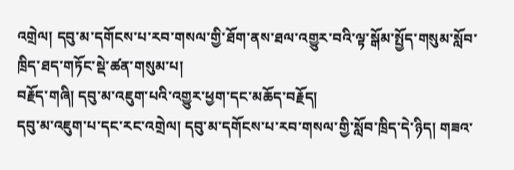འགྲེལ། དབུ་མ་དགོངས་པ་རབ་གསལ་གྱི་ཐོག་ནས་ཐལ་འགྱུར་བའི་ལྟ་སྒོམ་སྤྱོད་གསུམ་སློབ་ཁྲིད་ཐད་གཏོང་སྡེ་ཚན་གསུམ་པ།
བརྗོད་གཞི། དབུ་མ་འཇུག་པའི་འགྱུར་ཕྱག་དང་མཆོད་བརྗོད།
དབུ་མ་འཇུག་པ་དང་རང་འགྲེལ། དབུ་མ་དགོངས་པ་རབ་གསལ་གྱི་སློབ་ཁྲིད་དེ་ཉིད། གཟའ་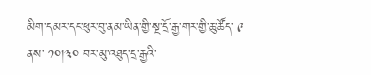མིག་དམར་དང་ཕུར་བུ་ནམ་ཡིན་གྱི་སྔ་དྲོ་རྒྱ་གར་གྱི་ཆུ་ཚོད་ ༩ ནས་ ༡༠།༣༠ བར་མུ་འཐུད་དྲ་རྒྱའི་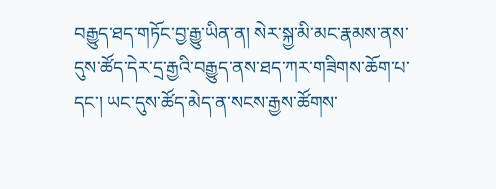བརྒྱུད་ཐད་གཏོང་བྱ་རྒྱུ་ཡིན་ན། སེར་སྐྱ་མི་མང་རྣམས་ནས་དུས་ཚོད་དེར་དྲ་རྒྱའི་བརྒྱུད་ནས་ཐད་ཀར་གཟིགས་ཆོག་པ་དང་། ཡང་དུས་ཚོད་མེད་ན་སངས་རྒྱས་ཚོགས་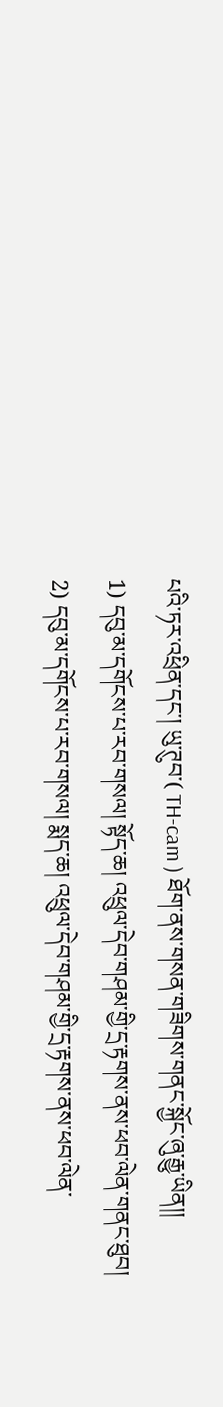པའི་ཏར་འཕྲིན་དང་། ཡུ་ཊུབ་( TH-cam ) ཐོག་ནས་གསན་གཟིགས་གནང་སྐྱོང་ཞུ་རྒྱུ་ཡིན།།
1) དབུ་མ་དགོངས་པ་རབ་གསལ། སྟོད་ཆ། འཕྲུལ་དེབ་གཤམ་གྱི་དྲ་རྟགས་ནས་ཕབ་ལེན་གནང་ཐུབ།
2) དབུ་མ་དགོངས་པ་རབ་གསལ། སྨད་ཆ། འཕྲུལ་དེབ་གཤམ་གྱི་དྲ་རྟགས་ནས་ཕབ་ལེན་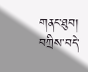གནང་ཐུབ།
བཀྲིས་བདེ་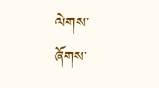ལེགས་
ཞོགས་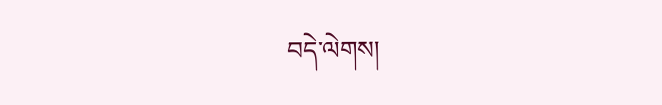བདེ་ལེགས།